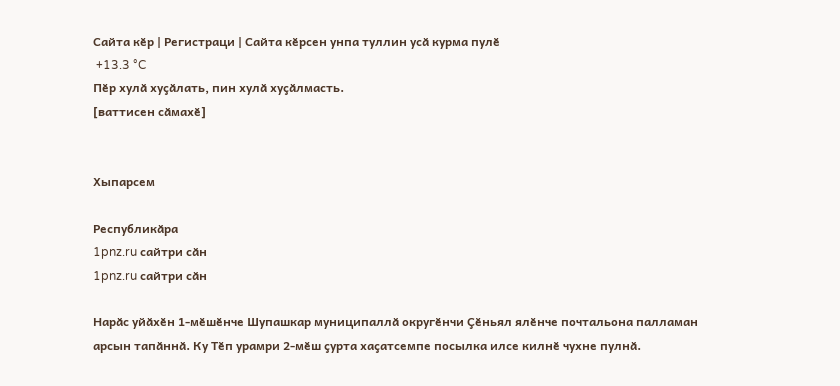Сайта кӗр | Регистраци | Сайта кӗрсен унпа туллин усӑ курма пулӗ
 +13.3 °C
Пӗр хулӑ хуҫӑлать, пин хулӑ хуҫӑлмасть.
[ваттисен сӑмахӗ]


Хыпарсем

Республикӑра
1pnz.ru сайтри сӑн
1pnz.ru сайтри сӑн

Нарӑс уйӑхӗн 1-мӗшӗнче Шупашкар муниципаллӑ округӗнчи Ҫӗньял ялӗнче почтальона палламан арсын тапӑннӑ. Ку Тӗп урамри 2-мӗш ҫурта хаҫатсемпе посылка илсе килнӗ чухне пулнӑ.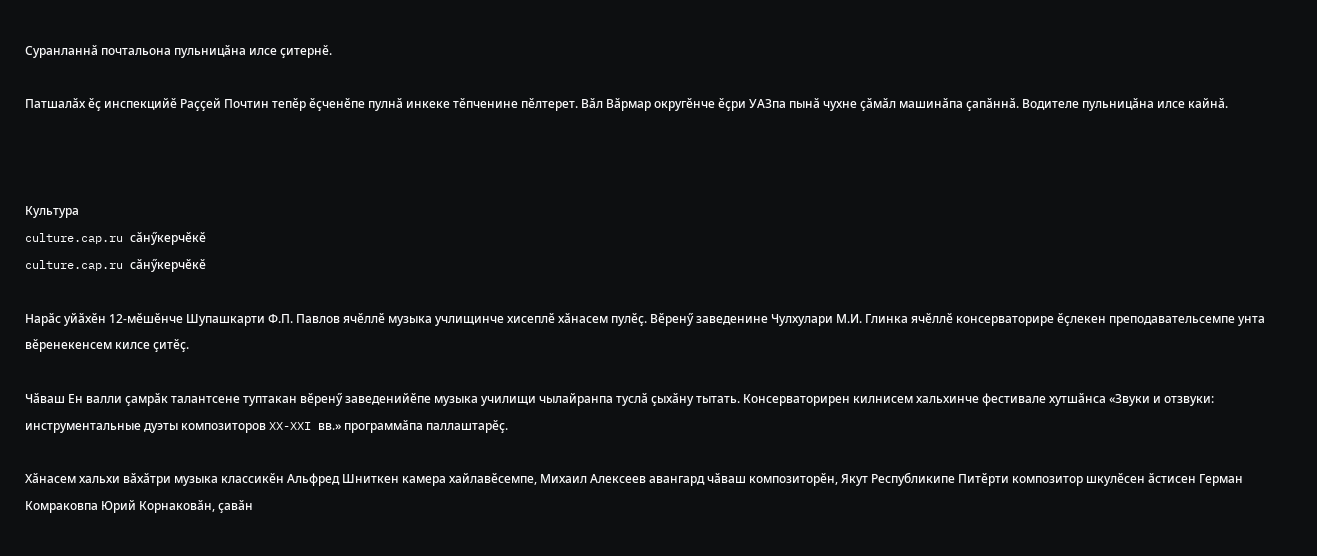Суранланнӑ почтальона пульницӑна илсе ҫитернӗ.

Патшалӑх ӗҫ инспекцийӗ Раҫҫей Почтин тепӗр ӗҫченӗпе пулнӑ инкеке тӗпченине пӗлтерет. Вӑл Вӑрмар округӗнче ӗҫри УАЗпа пынӑ чухне ҫӑмӑл машинӑпа ҫапӑннӑ. Водителе пульницӑна илсе кайнӑ.



Культура
culture.cap.ru сӑнӳкерчӗкӗ
culture.cap.ru сӑнӳкерчӗкӗ

Нарӑс уйӑхӗн 12-мӗшӗнче Шупашкарти Ф.П. Павлов ячӗллӗ музыка учлищинче хисеплӗ хӑнасем пулӗҫ. Вӗренӳ заведенине Чулхулари М.И. Глинка ячӗллӗ консерваторире ӗҫлекен преподавательсемпе унта вӗренекенсем килсе ҫитӗҫ.

Чӑваш Ен валли ҫамрӑк талантсене туптакан вӗренӳ заведенийӗпе музыка училищи чылайранпа туслӑ ҫыхӑну тытать. Консерваторирен килнисем хальхинче фестивале хутшӑнса «Звуки и отзвуки: инструментальные дуэты композиторов XX-XXI вв.» программӑпа паллаштарӗҫ.

Хӑнасем хальхи вӑхӑтри музыка классикӗн Альфред Шниткен камера хайлавӗсемпе, Михаил Алексеев авангард чӑваш композиторӗн, Якут Республикипе Питӗрти композитор шкулӗсен ӑстисен Герман Комраковпа Юрий Корнаковӑн, ҫавӑн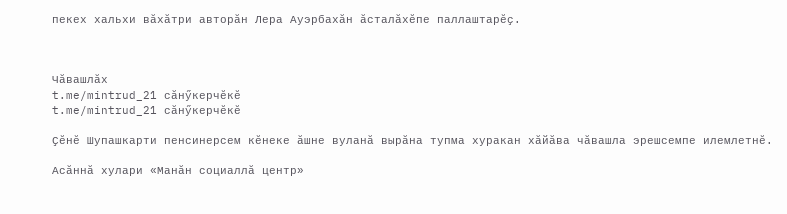пекех хальхи вӑхӑтри авторӑн Лера Ауэрбахӑн ӑсталӑхӗпе паллаштарӗҫ.



Чӑвашлӑх
t.me/mintrud_21 сӑнӳкерчӗкӗ
t.me/mintrud_21 сӑнӳкерчӗкӗ

Ҫӗнӗ Шупашкарти пенсинерсем кӗнеке ӑшне вуланӑ вырӑна тупма хуракан хӑйӑва чӑвашла эрешсемпе илемлетнӗ.

Асӑннӑ хулари «Манӑн социаллӑ центр»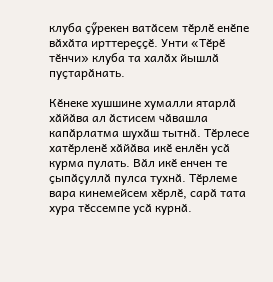клуба ҫӳрекен ватӑсем тӗрлӗ енӗпе вӑхӑта ирттереҫҫӗ. Унти «Тӗрӗ тӗнчи» клуба та халӑх йышлӑ пуҫтарӑнать.

Кӗнеке хушшине хумалли ятарлӑ хӑйӑва ал ӑстисем чӑвашла капӑрлатма шухӑш тытнӑ. Тӗрлесе хатӗрленӗ хӑйӑва икӗ енлӗн усӑ курма пулать. Вӑл икӗ енчен те ҫыпӑҫуллӑ пулса тухнӑ. Тӗрлеме вара кинемейсем хӗрлӗ, сарӑ тата хура тӗссемпе усӑ курнӑ.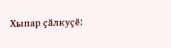Хыпар ҫӑлкуҫӗ: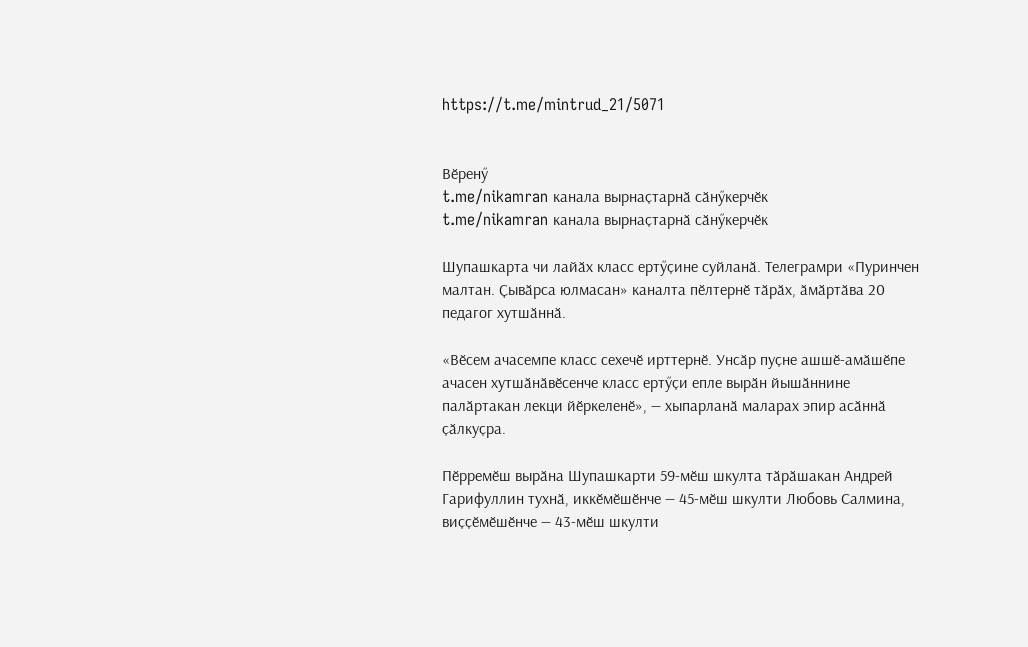https://t.me/mintrud_21/5071


Вӗренӳ
t.me/nikamran канала вырнаҫтарнӑ сӑнӳкерчӗк
t.me/nikamran канала вырнаҫтарнӑ сӑнӳкерчӗк

Шупашкарта чи лайӑх класс ертӳҫине суйланӑ. Телеграмри «Пуринчен малтан. Ҫывӑрса юлмасан» каналта пӗлтернӗ тӑрӑх, ӑмӑртӑва 20 педагог хутшӑннӑ.

«Вӗсем ачасемпе класс сехечӗ ирттернӗ. Унсӑр пуҫне ашшӗ-амӑшӗпе ачасен хутшӑнӑвӗсенче класс ертӳҫи епле вырӑн йышӑннине палӑртакан лекци йӗркеленӗ», — хыпарланӑ маларах эпир асӑннӑ ҫӑлкуҫра.

Пӗрремӗш вырӑна Шупашкарти 59-мӗш шкулта тӑрӑшакан Андрей Гарифуллин тухнӑ, иккӗмӗшӗнче — 45-мӗш шкулти Любовь Салмина, виҫҫӗмӗшӗнче — 43-мӗш шкулти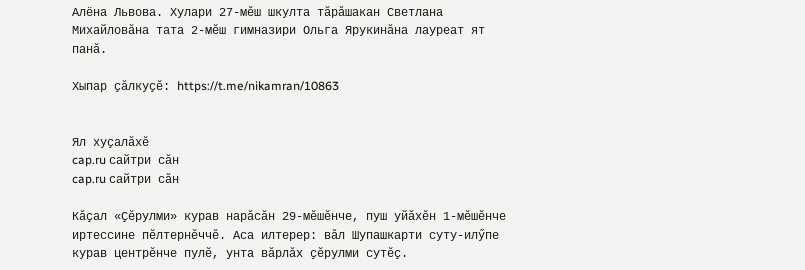Алёна Львова. Хулари 27-мӗш шкулта тӑрӑшакан Светлана Михайловӑна тата 2-мӗш гимназири Ольга Ярукинӑна лауреат ят панӑ.

Хыпар ҫӑлкуҫӗ: https://t.me/nikamran/10863


Ял хуҫалӑхӗ
cap.ru сайтри сӑн
cap.ru сайтри сӑн

Кӑҫал «Ҫӗрулми» курав нарӑсӑн 29-мӗшӗнче, пуш уйӑхӗн 1-мӗшӗнче иртессине пӗлтернӗччӗ. Аса илтерер: вӑл Шупашкарти суту-илӳпе курав центрӗнче пулӗ, унта вӑрлӑх ҫӗрулми сутӗҫ.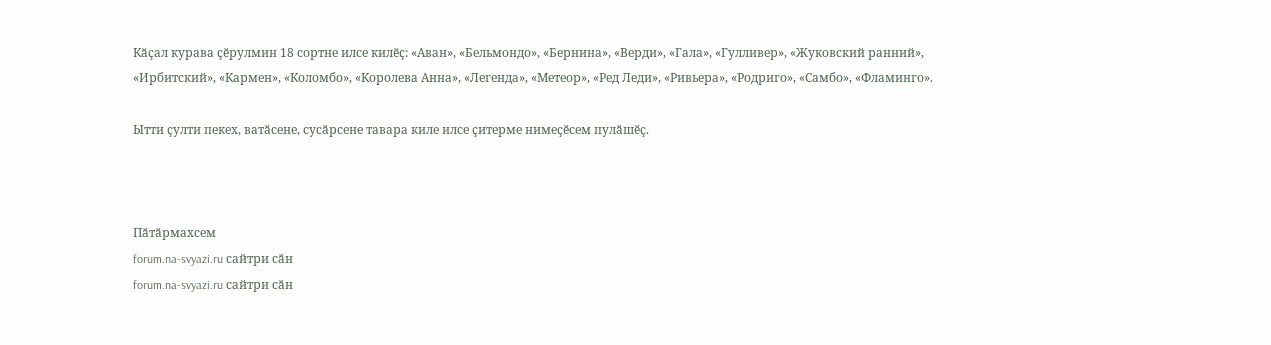Кӑҫал курава ҫӗрулмин 18 сортне илсе килӗҫ: «Аван», «Бельмондо», «Бернина», «Верди», «Гала», «Гулливер», «Жуковский ранний», «Ирбитский», «Кармен», «Коломбо», «Королева Анна», «Легенда», «Метеор», «Ред Леди», «Ривьера», «Родриго», «Самбо», «Фламинго».

Ытти ҫулти пекех, ватӑсене, сусӑрсене тавара киле илсе ҫитерме нимеҫӗсем пулӑшӗҫ.



Пӑтӑрмахсем
forum.na-svyazi.ru сайтри сӑн
forum.na-svyazi.ru сайтри сӑн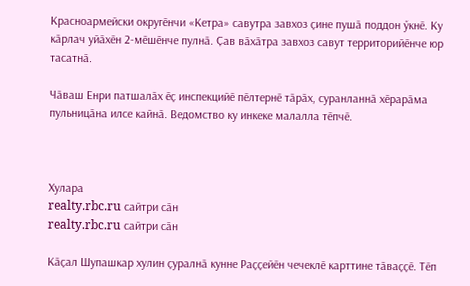Красноармейски округӗнчи «Кетра» савутра завхоз ҫине пушӑ поддон ӳкнӗ. Ку кӑрлач уйӑхӗн 2-мӗшӗнче пулнӑ. Ҫав вӑхӑтра завхоз савут территорийӗнче юр тасатнӑ.

Чӑваш Енри патшалӑх ӗҫ инспекцийӗ пӗлтернӗ тӑрӑх, суранланнӑ хӗрарӑма пульницӑна илсе кайнӑ. Ведомство ку инкеке малалла тӗпчӗ.



Хулара
realty.rbc.ru сайтри сӑн
realty.rbc.ru сайтри сӑн

Кӑҫал Шупашкар хулин ҫуралнӑ кунне Раҫҫейӗн чечеклӗ карттине тӑваҫҫӗ. Тӗп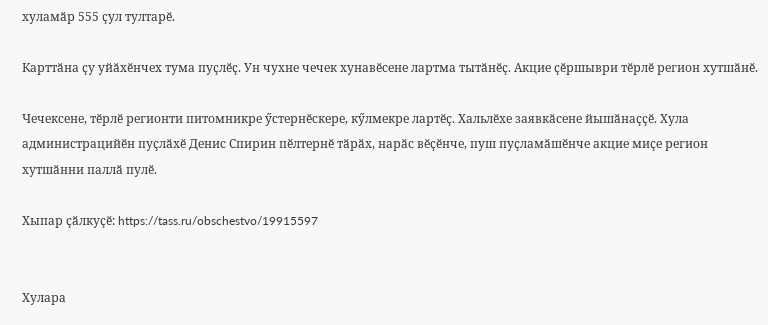хуламӑр 555 ҫул тултарӗ.

Карттӑна ҫу уйӑхӗнчех тума пуҫлӗҫ. Ун чухне чечек хунавӗсене лартма тытӑнӗҫ. Акцие ҫӗршыври тӗрлӗ регион хутшӑнӗ.

Чечексене, тӗрлӗ регионти питомникре ӳстернӗскере, кӳлмекре лартӗҫ. Хальлӗхе заявкӑсене йышӑнаҫҫӗ. Хула администрацийӗн пуҫлӑхӗ Денис Спирин пӗлтернӗ тӑрӑх, нарӑс вӗҫӗнче, пуш пуҫламӑшӗнче акцие миҫе регион хутшӑнни паллӑ пулӗ.

Хыпар ҫӑлкуҫӗ: https://tass.ru/obschestvo/19915597


Хулара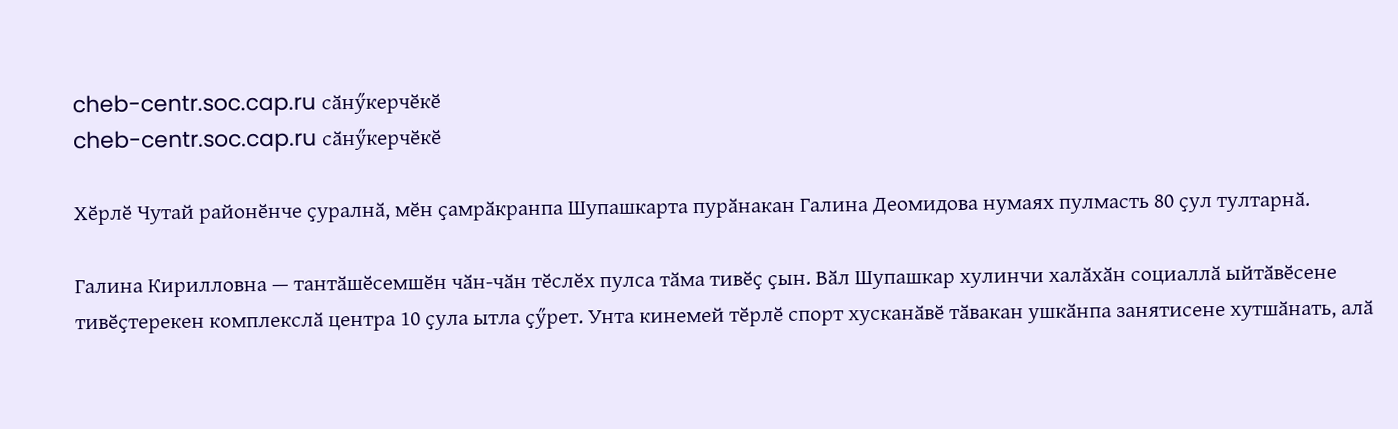cheb-centr.soc.cap.ru сӑнӳкерчӗкӗ
cheb-centr.soc.cap.ru сӑнӳкерчӗкӗ

Хӗрлӗ Чутай районӗнче ҫуралнӑ, мӗн ҫамрӑкранпа Шупашкарта пурӑнакан Галина Деомидова нумаях пулмасть 80 ҫул тултарнӑ.

Галина Кирилловна — тантӑшӗсемшӗн чӑн-чӑн тӗслӗх пулса тӑма тивӗҫ ҫын. Вӑл Шупашкар хулинчи халӑхӑн социаллӑ ыйтӑвӗсене тивӗҫтерекен комплекслӑ центра 10 ҫула ытла ҫӳрет. Унта кинемей тӗрлӗ спорт хусканӑвӗ тӑвакан ушкӑнпа занятисене хутшӑнать, алӑ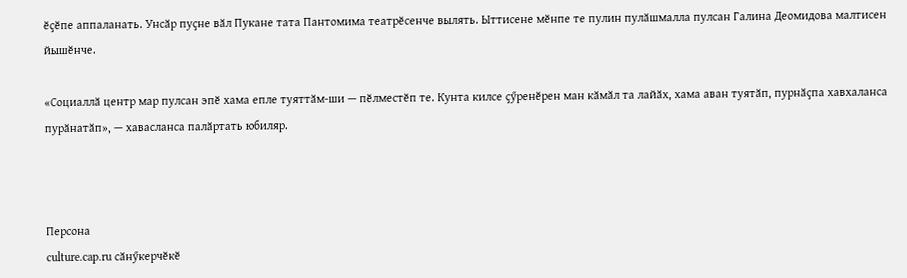ӗҫӗпе аппаланать. Унсӑр пуҫне вӑл Пукане тата Пантомима театрӗсенче вылять. Ыттисене мӗнпе те пулин пулӑшмалла пулсан Галина Деомидова малтисен йышӗнче.

«Социаллӑ центр мар пулсан эпӗ хама епле туяттӑм-ши — пӗлместӗп те. Кунта килсе ҫӳренӗрен ман кӑмӑл та лайӑх, хама аван туятӑп, пурнӑҫпа хавхаланса пурӑнатӑп», — хавасланса палӑртать юбиляр.



Персона
culture.cap.ru сӑнӳкерчӗкӗ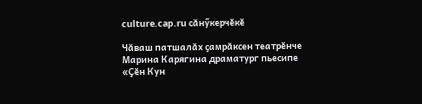culture.cap.ru сӑнӳкерчӗкӗ

Чӑваш патшалӑх ҫамрӑксен театрӗнче Марина Карягина драматург пьесипе «Ҫӗн Кун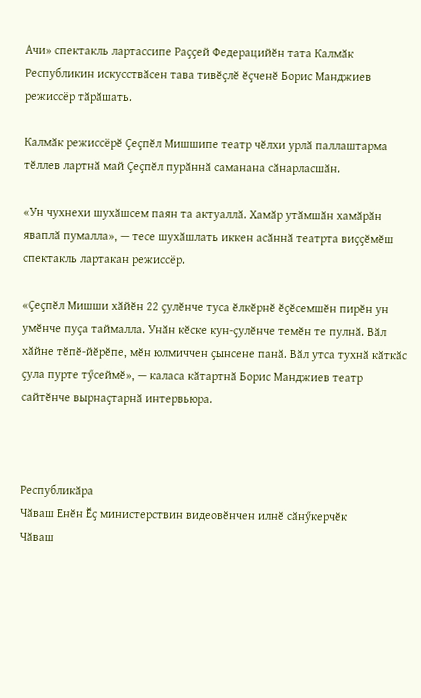Ачи» спектакль лартассипе Раҫҫей Федерацийӗн тата Калмӑк Республикин искусствӑсен тава тивӗҫлӗ ӗҫченӗ Борис Манджиев режиссёр тӑрӑшать.

Калмӑк режиссёрӗ Ҫеҫпӗл Мишшипе театр чӗлхи урлӑ паллаштарма тӗллев лартнӑ май Ҫеҫпӗл пурӑннӑ саманана сӑнарласшӑн.

«Ун чухнехи шухӑшсем паян та актуаллӑ. Хамӑр утӑмшӑн хамӑрӑн яваплӑ пумалла», — тесе шухӑшлать иккен асӑннӑ театрта виҫҫӗмӗш спектакль лартакан режиссёр.

«Ҫеҫпӗл Мишши хӑйӗн 22 ҫулӗнче туса ӗлкӗрнӗ ӗҫӗсемшӗн пирӗн ун умӗнче пуҫа таймалла. Унӑн кӗске кун-ҫулӗнче темӗн те пулнӑ. Вӑл хӑйне тӗпӗ-йӗрӗпе, мӗн юлмиччен ҫынсене панӑ. Вӑл утса тухнӑ кӑткӑс ҫула пурте тӳсеймӗ», — каласа кӑтартнӑ Борис Манджиев театр сайтӗнче вырнаҫтарнӑ интервьюра.



Республикӑра
Чӑваш Енӗн Ӗҫ министерствин видеовӗнчен илнӗ сӑнӳкерчӗк
Чӑваш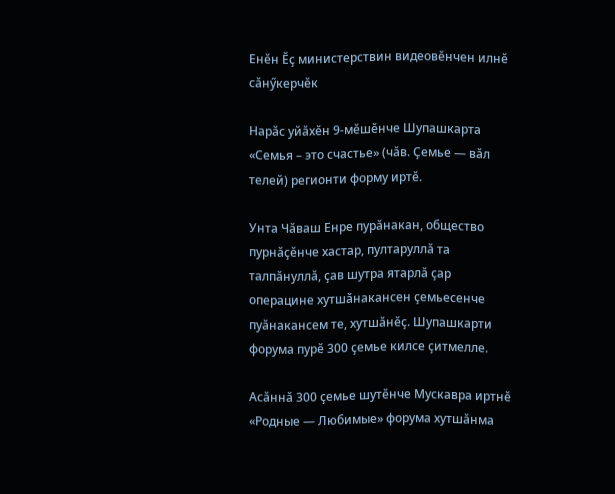Енӗн Ӗҫ министерствин видеовӗнчен илнӗ сӑнӳкерчӗк

Нарӑс уйӑхӗн 9-мӗшӗнче Шупашкарта «Семья – это счастье» (чӑв. Ҫемье — вӑл телей) регионти форму иртӗ.

Унта Чӑваш Енре пурӑнакан, общество пурнӑҫӗнче хастар, пултаруллӑ та талпӑнуллӑ, ҫав шутра ятарлӑ ҫар операцине хутшӑнакансен ҫемьесенче пуӑнакансем те, хутшӑнӗҫ. Шупашкарти форума пурӗ 300 ҫемье килсе ҫитмелле.

Асӑннӑ 300 ҫемье шутӗнче Мускавра иртнӗ «Родные — Любимые» форума хутшӑнма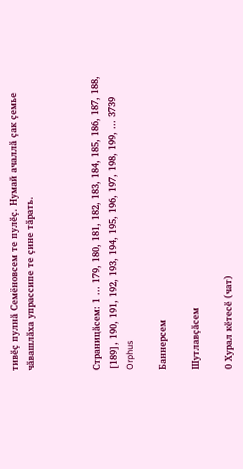тивӗҫ пулнӑ Семёновсем те пулӗҫ. Нумай ачаллӑ ҫак ҫемье чӑвашлӑха упрассипе те ҫине тӑрать.



Страницӑсем: 1 ... 179, 180, 181, 182, 183, 184, 185, 186, 187, 188, [189], 190, 191, 192, 193, 194, 195, 196, 197, 198, 199, ... 3739
Orphus

Баннерсем

Шутлавҫӑсем

0 Хурал кӗтесӗ (чат)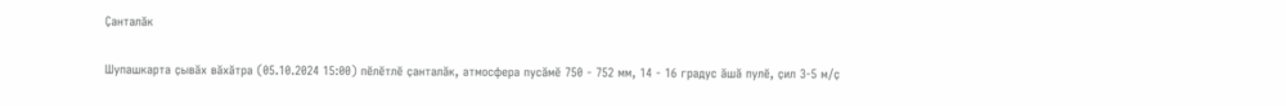Ҫанталӑк

Шупашкарта ҫывӑх вӑхӑтра (05.10.2024 15:00) пӗлӗтлӗ ҫанталӑк, атмосфера пусӑмӗ 750 - 752 мм, 14 - 16 градус ӑшӑ пулӗ, ҫил 3-5 м/ҫ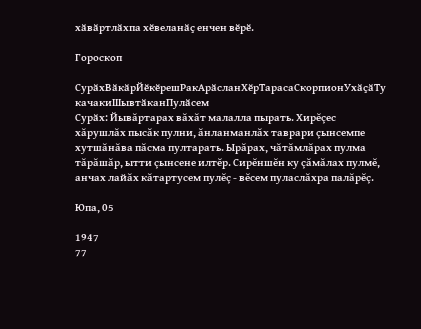хӑвӑртлӑхпа хӗвеланӑҫ енчен вӗрӗ.

Гороскоп

СурӑхВӑкӑрЙӗкӗрешРакАрӑсланХӗрТарасаСкорпионУхӑҫӑТу качакиШывтӑканПулӑсем
Сурӑх: Йывăртарах вăхăт малалла пырать. Хирĕçес хăрушлăх пысăк пулни, ăнланманлăх таврари çынсемпе хутшăнăва пăсма пултарать. Ырăрах, чăтăмлăрах пулма тăрăшăр, ытти çынсене илтĕр. Сирĕншĕн ку çăмăлах пулмĕ, анчах лайăх кăтартусем пулĕç - вĕсем пуласлăхра палăрĕç.

Юпа, 05

1947
77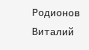Родионов Виталий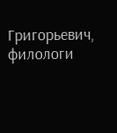Григорьевич, филологи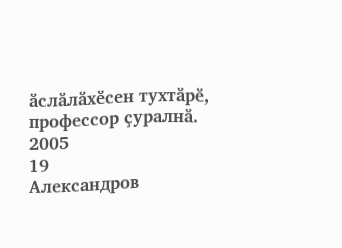ӑслӑлӑхӗсен тухтӑрӗ, профессор ҫуралнӑ.
2005
19
Александров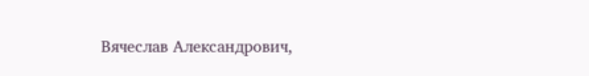Вячеслав Александрович,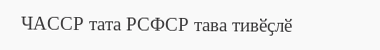ЧАССР тата РСФСР тава тивӗҫлӗ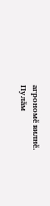агрономӗ вилнӗ.
Пулӑм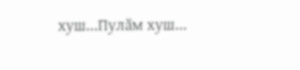хуш...Пулӑм хуш...